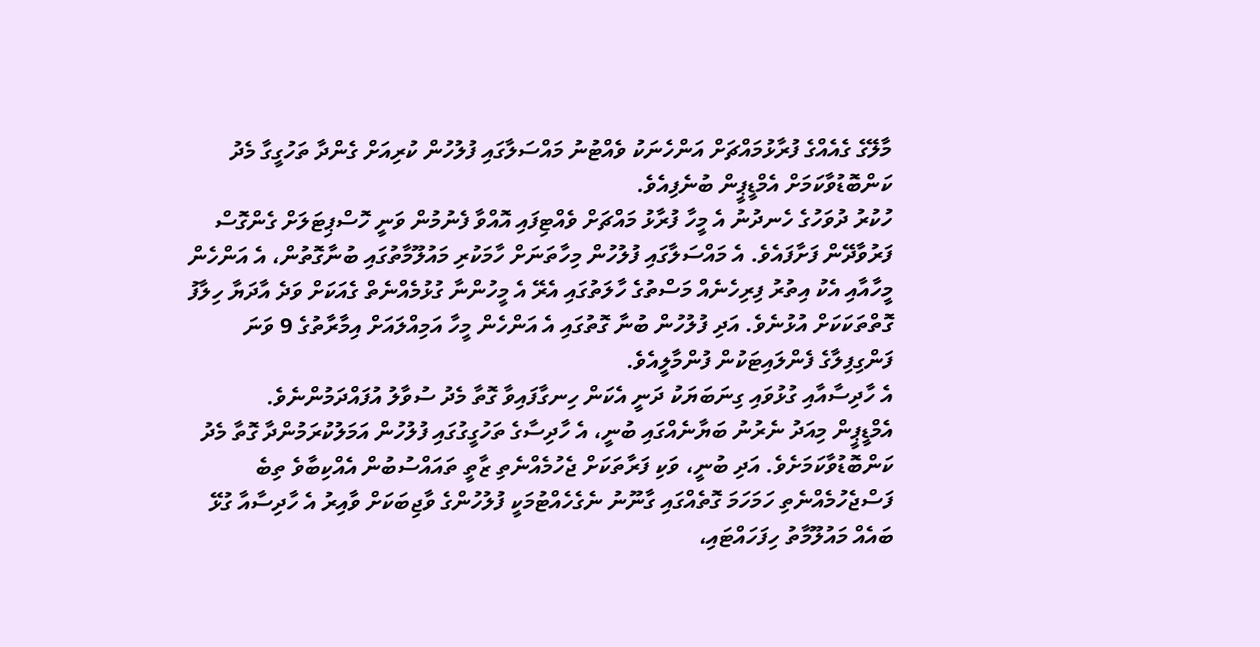މާލޭގެ ގެއެއްގެ ފުރާޅުމައްޗަށް އަންހެނަކު ވެއްޓުނު މައްސަލާގައި ފުލުހުން ކުރިއަށް ގެންދާ ތަހުގީގާ މެދު ކަންބޮޑުވާކަމަށް އެމްޑީޕީން ބުނެފިއެވެ.
ހުކުރު ދުވަހުގެ ހެނދުނު އެ މީހާ ފުރާޅު މައްޗަށް ވެއްޓިފައި އޮއްވާ ފެނުމުން ވަނީ ހޮސްޕިޓަލަށް ގެންގޮސް ފަރުވާދޭން ފަށާފައެވެ. އެ މައްސަލާގައި ފުލުހުން މިހާތަނަށް ހާމަކުރި މައުލޫމާތުގައި ބުނާގޮތުން، އެ އަންހެން މީހާއާއި އެކު އިތުރު ފިރިހެނެއް މަސްތުގެ ހާލަތުގައި އެރޭ އެ މީހުންނާ ގުޅުމެއްނެތް ގެއަކަށް ވަދެ އާދަޔާ ހިލާފު ގޮތްތަކަކަށް އުޅުނެވެ. އަދި ފުލުހުން ބުނާ ގޮތުގައި އެ އަންހެން މީހާ އަމިއްލައަށް އިމާރާތުގެ 9 ވަނަ ފަންގިފިލާގެ ފެންލައިޓަކުން ފުންމާލީއެވެ.
އެ ހާދިސާއާއި ގުޅުވައި ގިނަބަޔަކު ދަނީ އެކަން ހިނގާފައިވާ ގޮތާ މެދު ސުވާލު އުފައްދަމުންނެވެ.
އެމްޑީޕީން މިއަދު ނެރުނު ބަޔާނެއްގައި ބުނީ، އެ ހާދިސާގެ ތަހުގީގުގައި ފުލުހުން އަމަލުކުރަމުންދާ ގޮތާ މެދު ކަންބޮޑުވާކަމަށެވެ. އަދި ބުނީ، ވަކި ފަރާތަކަށް ޖެހުމެއްނެތި ޒާތީ ތައައްސުބުން އެއްކިބާވެ ތިބެ ފަސްޖެހުމެއްނެތި ހަމަހަމަ ގޮތެއްގައި ގާނޫނު ނެގެހެއްޓުމަކީ ފުލުހުންގެ ވާޖިބަކަށް ވާއިރު އެ ހާދިސާއާ ގުޅޭ ބައެއް މައުލޫމާތު ހިފަހައްޓައި،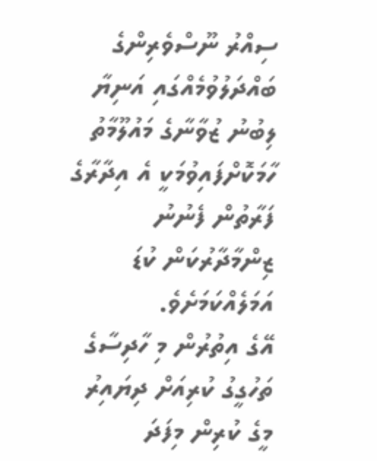ސިއްރު ނޫސްވެރިންގެ ބައްދަލުވުމެއްގައި އަނިޔާ ލިބުނު ޒުވާނާގެ މައުލޫމާތު ހާމަކޮށްފައިވުމަކީ އެ އިދާރާގެ ފަރާތުން ފެނުނު ޒިންމާދާރުކަން ކުޑަ އަމަލެއްކަމަށެވެ.
އޭގެ އިތުރުން މި ހާދިސާގެ ތަހުގީގު ކުރިއަށް ދިޔައިރު މީގެ ކުރިން މިފަދަ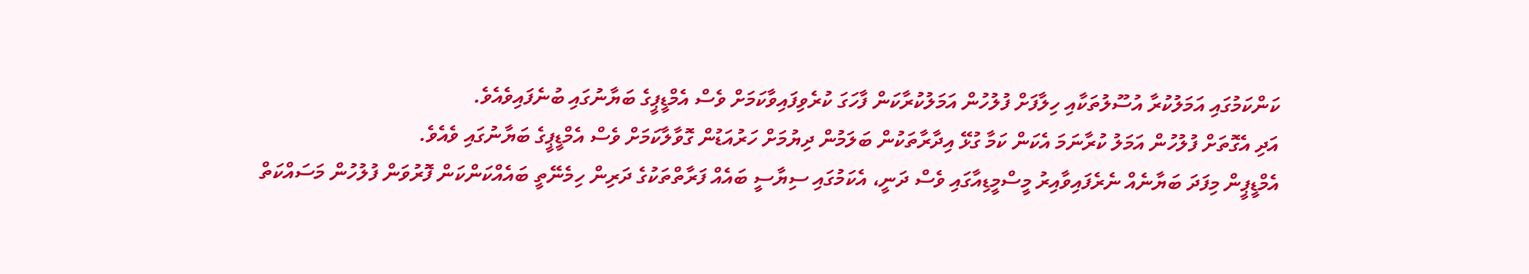ކަންކަމުގައި އަމަލުކުރާ އުސޫލުތަކާއި ހިލާފަށް ފުލުހުން އަމަލުކުރާކަން ފާހަގަ ކުރެވިފައިވާކަމަށް ވެސް އެމްޑީޕީގެ ބަޔާނުގައި ބުނެފައިވެއެވެ.
އަދި އެގޮތަށް ފުލުހުން އަމަލު ކުރާނަމަ އެކަން ކަމާ ގުޅޭ އިދާރާތަކުން ބަލަމުން ދިޔުމަށް ހަރުއަޑުން ގޮވާލާކަމަށް ވެސް އެމްޑީޕީގެ ބަޔާނުގައި ވެއެވެ.
އެމްޑީޕީން މިފަދަ ބަޔާނެއް ނެރެފައިވާއިރު މީސްމީޑިއާގައި ވެސް ދަނީ، އެކަމުގައި ސިޔާސީ ބައެއް ފަރާތްތަކުގެ ދަރިން ހިމެނޭތީ ބައެއްކަންކަން ފޮރުވަން ފުލުހުން މަސައްކަތް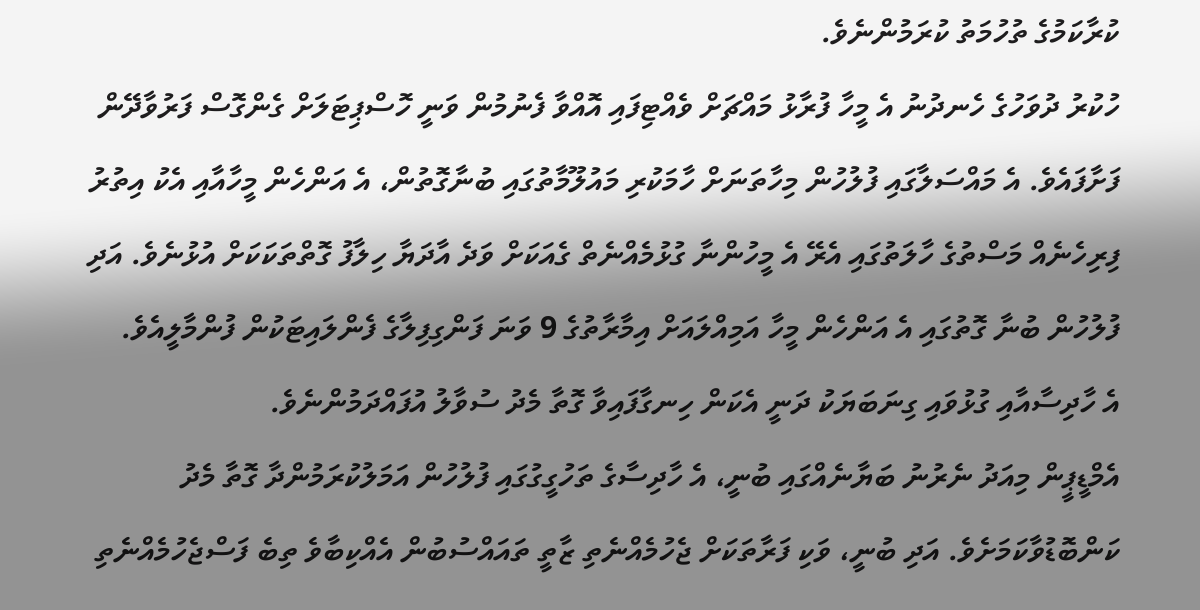ކުރާކަމުގެ ތުހުމަތު ކުރަމުންނެވެ.
ހުކުރު ދުވަހުގެ ހެނދުނު އެ މީހާ ފުރާޅު މައްޗަށް ވެއްޓިފައި އޮއްވާ ފެނުމުން ވަނީ ހޮސްޕިޓަލަށް ގެންގޮސް ފަރުވާދޭން ފަށާފައެވެ. އެ މައްސަލާގައި ފުލުހުން މިހާތަނަށް ހާމަކުރި މައުލޫމާތުގައި ބުނާގޮތުން، އެ އަންހެން މީހާއާއި އެކު އިތުރު ފިރިހެނެއް މަސްތުގެ ހާލަތުގައި އެރޭ އެ މީހުންނާ ގުޅުމެއްނެތް ގެއަކަށް ވަދެ އާދަޔާ ހިލާފު ގޮތްތަކަކަށް އުޅުނެވެ. އަދި ފުލުހުން ބުނާ ގޮތުގައި އެ އަންހެން މީހާ އަމިއްލައަށް އިމާރާތުގެ 9 ވަނަ ފަންގިފިލާގެ ފެންލައިޓަކުން ފުންމާލީއެވެ.
އެ ހާދިސާއާއި ގުޅުވައި ގިނަބަޔަކު ދަނީ އެކަން ހިނގާފައިވާ ގޮތާ މެދު ސުވާލު އުފައްދަމުންނެވެ.
އެމްޑީޕީން މިއަދު ނެރުނު ބަޔާނެއްގައި ބުނީ، އެ ހާދިސާގެ ތަހުގީގުގައި ފުލުހުން އަމަލުކުރަމުންދާ ގޮތާ މެދު ކަންބޮޑުވާކަމަށެވެ. އަދި ބުނީ، ވަކި ފަރާތަކަށް ޖެހުމެއްނެތި ޒާތީ ތައައްސުބުން އެއްކިބާވެ ތިބެ ފަސްޖެހުމެއްނެތި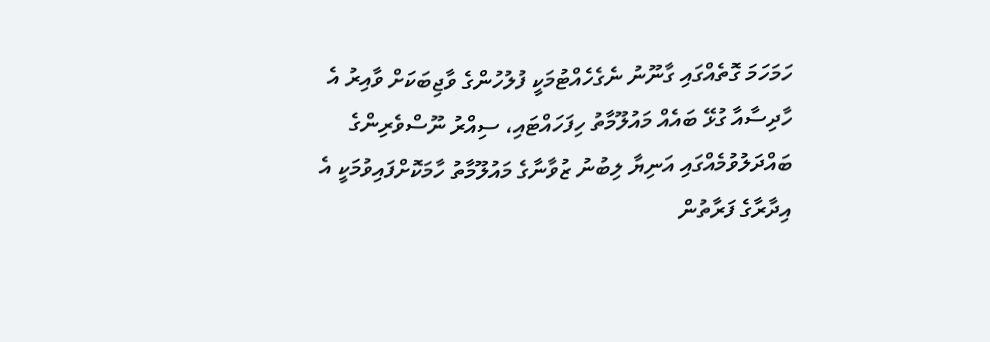ހަމަހަމަ ގޮތެއްގައި ގާނޫނު ނެގެހެއްޓުމަކީ ފުލުހުންގެ ވާޖިބަކަށް ވާއިރު އެ ހާދިސާއާ ގުޅޭ ބައެއް މައުލޫމާތު ހިފަހައްޓައި، ސިއްރު ނޫސްވެރިންގެ ބައްދަލުވުމެއްގައި އަނިޔާ ލިބުނު ޒުވާނާގެ މައުލޫމާތު ހާމަކޮށްފައިވުމަކީ އެ އިދާރާގެ ފަރާތުން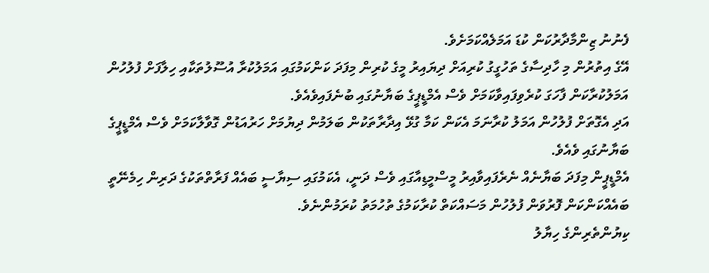ފެނުނު ޒިންމާދާރުކަން ކުޑަ އަމަލެއްކަމަށެވެ.
އޭގެ އިތުރުން މި ހާދިސާގެ ތަހުގީގު ކުރިއަށް ދިޔައިރު މީގެ ކުރިން މިފަދަ ކަންކަމުގައި އަމަލުކުރާ އުސޫލުތަކާއި ހިލާފަށް ފުލުހުން އަމަލުކުރާކަން ފާހަގަ ކުރެވިފައިވާކަމަށް ވެސް އެމްޑީޕީގެ ބަޔާނުގައި ބުނެފައިވެއެވެ.
އަދި އެގޮތަށް ފުލުހުން އަމަލު ކުރާނަމަ އެކަން ކަމާ ގުޅޭ އިދާރާތަކުން ބަލަމުން ދިޔުމަށް ހަރުއަޑުން ގޮވާލާކަމަށް ވެސް އެމްޑީޕީގެ ބަޔާނުގައި ވެއެވެ.
އެމްޑީޕީން މިފަދަ ބަޔާނެއް ނެރެފައިވާއިރު މީސްމީޑިއާގައި ވެސް ދަނީ، އެކަމުގައި ސިޔާސީ ބައެއް ފަރާތްތަކުގެ ދަރިން ހިމެނޭތީ ބައެއްކަންކަން ފޮރުވަން ފުލުހުން މަސައްކަތް ކުރާކަމުގެ ތުހުމަތު ކުރަމުންނެވެ.
ކިޔުންތެރިންގެ ހިޔާލު